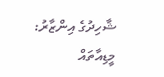ޝާހިދުގެ އިންޒާރު: މީޑިއާތައް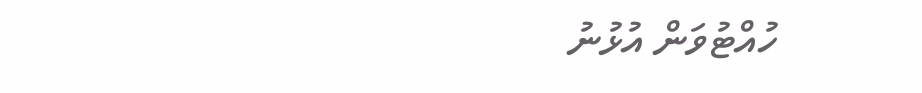ހުއްޓުވަން އުޅުނު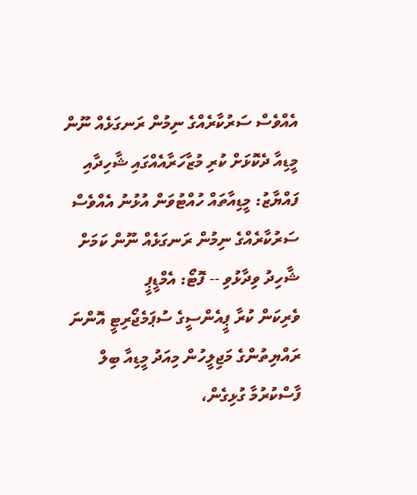އެއްވެސް ސަރުކާރެއްގެ ނިމުން ރަނގަޅެއް ނޫން
މީޑިއާ ދެކޮޅަށް ކުރި މުޒާހަރާއެއްގައި ޝާހިދާއި ފައްޔާޒު: މީޑިއާތައް ހުއްޓުވަން އުޅުނު އެއްވެސް ސަރުކާރެއްގެ ނިމުން ރަނގަޅެއް ނޫން ކަމަށް ޝާހިދު ވިދާޅުވި -- ފޮޓޯ: އެމްޑީޕީ
ވެރިކަން ކުރާ ޕީއެންސީގެ ސުޕަމެޖޯރިޓީ އޮންނަ ރައްޔިތުންގެ މަޖިލީހުން މިއަދު މީޑިއާ ބިލް ފާސްކުރުމާ ގުޅިގެން،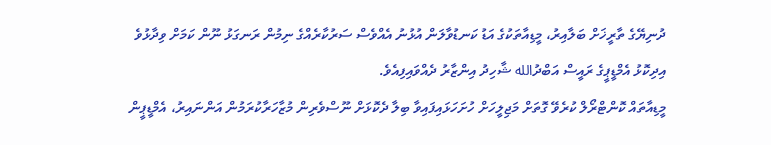ދުނިޔޭގެ ތާރީޚަށް ބަލާއިރު، މީޑިއާތަކުގެ އަޑު ކަނޑުވާލަން އުޅުނު އެއްވެސް ސަރުކާރެއްގެ ނިމުން ރަނގަޅު ނޫން ކަމަށް ވިދާޅުވެ އިދިކޮޅު އެމްޑީޕީގެ ރައީސް އަބްދުالله ޝާހިދު އިންޒާރު ދެއްވައިފިއެވެ.
މީޑިއާތައް ކޮންޓްރޯލް ކުރެވޭ ގޮތަށް މަޖިލީހަށް ހުށަހަޅައިފައިވާ ބިލާ ދެކޮޅަށް ނޫސްވެރިން މުޒާހަރާކުރަމުން އަންނައިރު، އެމްޑީޕީން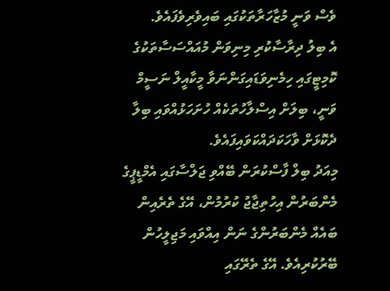ވެސް ވަނީ މުޒާހަރާތަކުގައި ބައިވެރިވެފައެވެ.
އެ ބިލު ދިރާސާކުރި މިނިވަން މުއައްސަސާތަކުގެ ކޮމިޓީގައި ހިމެނިވަޑައިގަންނަވާ މީކާއީލް ނަސީމް ވަނީ، ބިލަށް އިސްލާހުތަކެއް ހުށަހަޅުއްވައި ބިލާ ދެކޮޅަށް ވާހަކަދައްކަވައިފައެވެ.
މިއަދު ބިލް ފާސްކުރަން ބޭއްވި ޖަލްސާގައި އެމްޑީޕީގެ މެންބަރުން އިހުތިޖާޖު ކުރުމުން، އޭގެ ތެރެއިން ބައެއް މެންބަރުންގެ ނަން އިއްވައި މަޖިލީހުން ބޭރުކުރިއެވެ. އޭގެ ތެރޭގައި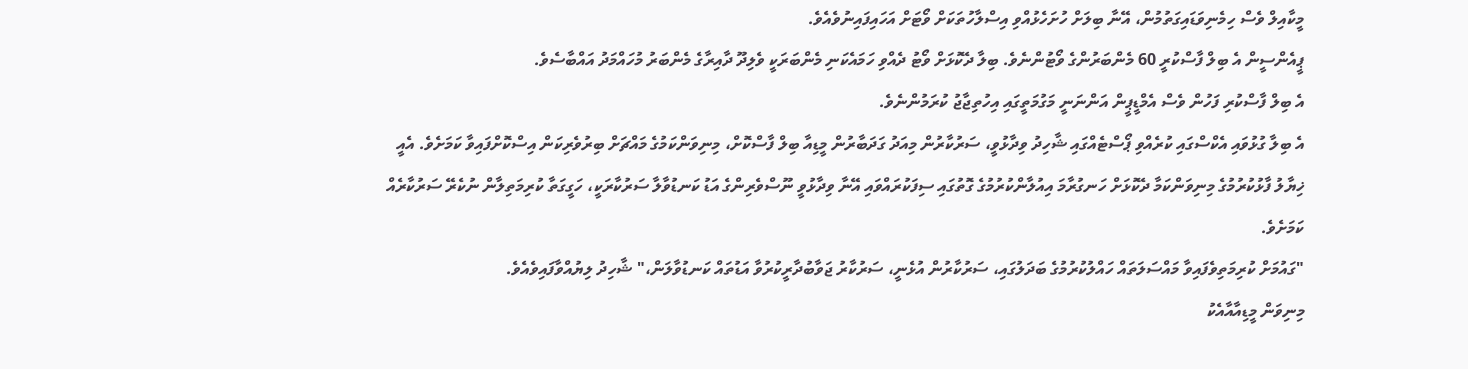މީކާއިލް ވެސް ހިމެނިވަޑައިގަތުމުން، އޭނާ ބިލަށް ހުށަހެޅުއްވި އިސްލާހުތަކަށް ވޯޓަށް އަހައިފައިނުވެއެވެ.
ޕީއެންސީން އެ ބިލް ފާސްކުރީ 60 މެންބަރުންގެ ވޯޓުންނެވެ. ބިލާ ދެކޮޅަށް ވޯޓު ދެއްވި ހަމައެކަނި މެންބަރަކީ ވެލިދޫ ދާއިރާގެ މެންބަރު މުހައްމަދު އައްބާސެވެ.
އެ ބިލް ފާސްކުރި ފަހުން ވެސް އެމްޑީޕީން އަންނަނީ މަގުމަތީގައި އިހުތިޖާޖު ކުރަމުންނެވެ.
އެ ބިލާ ގުޅުވައި އެކްސްގައި ކުރެއްވި ޕޯސްޓެއްގައި ޝާހިދު ވިދާޅުވީ، ސަރުކާރުން މިއަދު ގަދަބާރުން މީޑިއާ ބިލް ފާސްކޮށް، މިނިވަންކަމުގެ މައްޗަށް ބިރުވެރިކަން އިސްކޮށްފައިވާ ކަމަށެވެ. އެއީ ޚިޔާލު ފާޅުކުރުމުގެ މިނިވަންކަމާ ދެކޮޅަށް ހަނގުރާމަ އިއުލާންކުރުމުގެ ގޮތުގައި ސިފަކުރައްވައި އޭނާ ވިދާޅުވީ ނޫސްވެރިންގެ އަޑު ކަނޑުވާލާ ސަރުކާރަކީ، ހަގީގަތާ ކުރިމަތިލާން ނުކެރޭ ސަރުކާރެއް ކަމަށެވެ.
"ގައުމަށް ކުރިމަތިވެފައިވާ މައްސަލަތައް ހައްލުކުރުމުގެ ބަދަލުގައި، ސަރުކާރުން އުޅެނީ، ސަރުކާރު ޖަވާބުދާރީކުރުވާ އަޑުތައް ކަނޑުވާލަން،" ޝާހިދު ލިޔުއްވާފައިވެއެވެ.
މިނިވަން މީޑިއާއާއެކު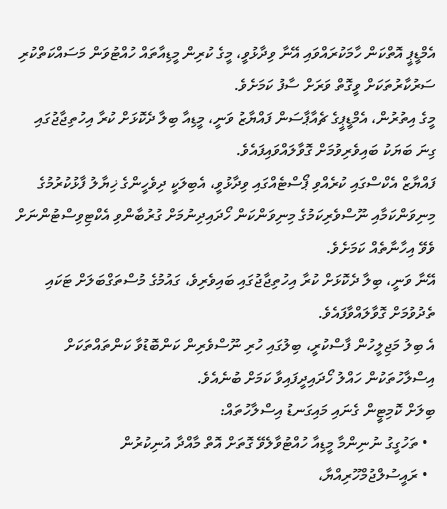އެމްޑީޕީ އޮތްކަން ހާމަކުރައްވައި އޭނާ ވިދާޅުވީ، މީގެ ކުރިން މީޑިއާތައް ހުއްޓުވަން މަސައްކަތްކުރި ސަރުކާރުތަކަށް ވީގޮތް ވަރަށް ސާފު ކަމަށެވެ.
މީގެ އިތުރުން، އެމްޑީޕީގެ ޗެއާޕާސަން ފައްޔާޒު ވަނީ، މީޑިއާ ބިލާ ދެކޮޅަށް ކުރާ އިހުތިޖާޖުގައި ގިނަ ބަޔަކު ބައިވެރިވުމަށް ގޮވާލައްވައިފައެވެ.
ފައްޔާޒް އެކްސްގައި ކުރެއްވި ޕޯސްޓެއްގައި ވިދާޅުވީ، އެބިލަކީ ދިވެހީންގެ ޚިޔާލު ފާޅުކުރުމުގެ މިނިވަންކަމާއި ނޫސްވެރިކަމުގެ މިނިވަންކަން ހޯދައިދިނުމަށް ގުރުބާންވި އެކްޓިވިސްޓުންނަށް ވެވޭ އިހާނާތެއް ކަމަށެވެ.
އޭނާ ވަނީ، ބިލާ ދެކޮޅަށް ކުރާ އިހުތިޖާޖުގައި ބައިވެރިވެ، ގައުމުގެ މުސްތަގްބަލަށް ޓަކައި ތެދުވުމަށް ގޮވާލައްވާފައެވެ.
އެ ބިލު މަޖިލީހުން ފާސްކުރީ، ބިލުގައި ހުރި ނޫސްވެރިން ކަންބޮޑުވާ ކަންތައްތަކަށް އިސްލާހުތަކުން ހައްލު ހޯދައިދީފައިވާ ކަމަށް ބުނެއެވެ.
ބިލަށް ކޮމިޓީން ގެނައި މައިގަނޑު އިސްލާހުތައް:
  • ތަހުގީގު ނުނިންމާ މީޑިއާ ހުއްޓުވާލެވޭ ގޮތަށް އޮތް މާއްދާ އުނިކުރުން
  • ރައީސުލްޖުމްހޫރިއްޔާ،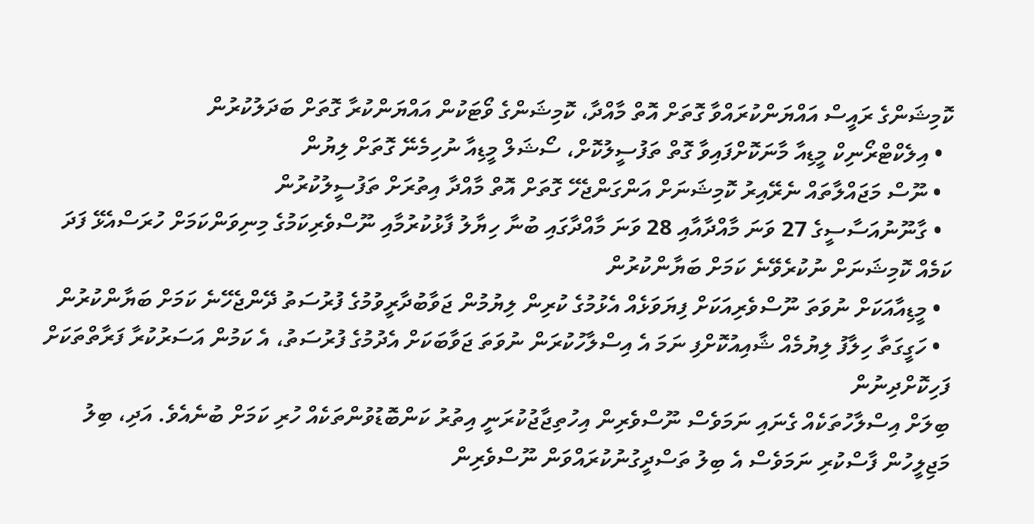ކޮމިޝަންގެ ރައީސް އައްޔަންކުރައްވާ ގޮތަށް އޮތް މާއްދާ، ކޮމިޝަންގެ ވޯޓަކުން އައްޔަންކުރާ ގޮތަށް ބަދަލުކުރުން
  • އިލެކްޓްރޯނިކް މީޑިއާ މާނަކޮށްފައިވާ ގޮތް ތަފުސީލުކޮށް، ސޯޝަލް މީޑިއާ ނުހިމެނޭ ގޮތަށް ލިޔުން
  • ނޫސް މަޖައްލާތައް ނެރޭއިރު ކޮމިޝަނަށް އަންގަންޖެހޭ ގޮތަށް އޮތް މާއްދާ އިތުރަށް ތަފުސީލުކުރުން
  • ގާނޫނުއަސާސީގެ 27 ވަނަ މާއްދާއާއި 28 ވަނަ މާއްދާގައި ބުނާ ހިޔާލު ފާޅުކުރުމާއި ނޫސްވެރިކަމުގެ މިނިވަންކަމަށް ހުރަސްއެޅޭ ފަދަ ކަމެއް ކޮމިޝަނަށް ނުކުރެވޭނެ ކަމަށް ބަޔާންކުރުން
  • މީޑިއާއަކަށް ނުވަތަ ނޫސްވެރިއަކަށް ފިޔަވަޅެއް އެޅުމުގެ ކުރިން ލިޔުމުން ޖަވާބުދާރީވުމުގެ ފުރުސަތު ދޭންޖެހޭނެ ކަމަށް ބަޔާންކުރުން
  • ހަގީގަތާ ހިލާފު ލިޔުމެއް ޝާއިއުކޮށްފި ނަމަ އެ އިސްލާހުކުރަން ނުވަތަ ޖަވާބަކަށް އެދުމުގެ ފުރުސަތު، އެ ކަމުން އަސަރުކުރާ ފަރާތްތަކަށް ފަހިކޮށްދިނުން
ބިލަށް އިސްލާހުތަކެއް ގެނައި ނަމަވެސް ނޫސްވެރިން އިހުތިޖާޖުކުރަނީ އިތުރު ކަންބޮޑުވުންތަކެއް ހުރި ކަމަށް ބުނެއެވެ. އަދި، ބިލު މަޖިލީހުން ފާސްކުރި ނަމަވެސް އެ ބިލު ތަސްދީގުނުކުރައްވަން ނޫސްވެރިން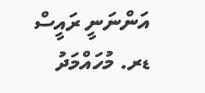އަންނަނީ ރައީސް ޑރ. މުހައްމަދު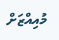މުއިއްޒަށް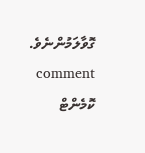ގޮވާލަމުންނެވެ.
comment ކޮމެންޓް